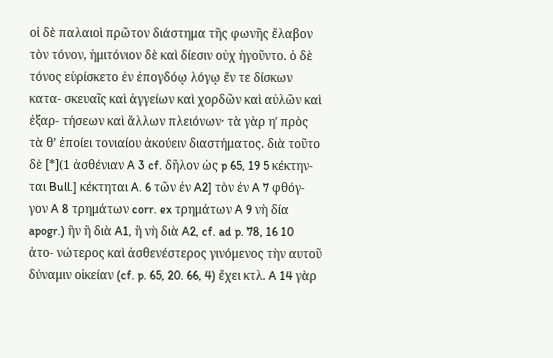οἱ δὲ παλαιοὶ πρῶτον διάστημα τῆς φωνῆς ἔλαβον τὸν τόνον, ἡμιτόνιον δὲ καὶ δίεσιν οὐχ ἡγοῦντο. ὁ δὲ τόνος εὑρίσκετο ἐν ἐπογδόῳ λόγῳ ἔν τε δίσκων κατα- σκευαῖς καὶ ἀγγείων καὶ χορδῶν καὶ αὐλῶν καὶ ἐξαρ- τήσεων καὶ ἄλλων πλειόνων· τὰ γὰρ ηʹ πρὸς τὰ θʼ ἐποίει τονιαίου ἀκούειν διαστήματος. διὰ τοῦτο δὲ [*](1 ἀσθένιαν A 3 cf. δῆλον ὡς p 65, 19 5 κέκτην- ται Bull.] κέκτηται A. 6 τῶν ἐν A2] τὸν ἐν A 7 φθόγ- γον A 8 τρημάτων corr. ex τρημάτων A 9 νὴ δία apogr.) ἣν ἢ διὰ A1, ἢ νὴ διὰ A2, cf. ad p. 78, 16 10 ἀτο- νώτερος καὶ ἀσθενέστερος γινόμενος τὴν αυτοῦ δύναμιν οἰκείαν (cf. p. 65, 20. 66, 4) ἔχει κτλ. A 14 γὰρ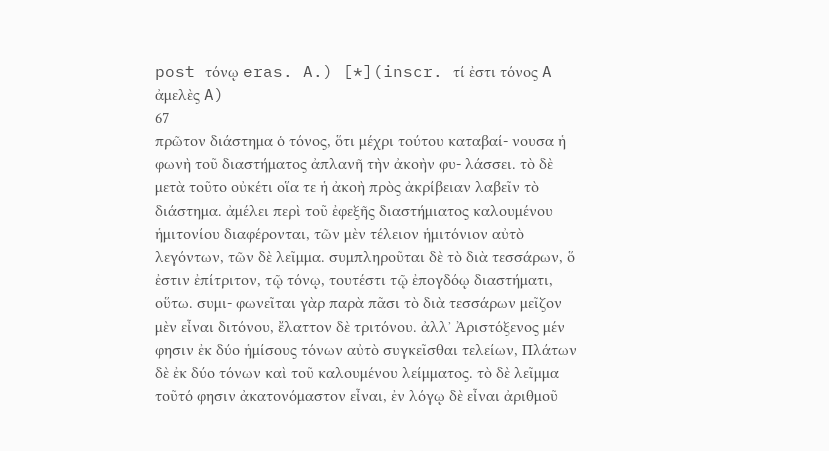post τόνῳ eras. A.) [*](inscr. τί ἐστι τόνος A ἀμελὲς A)
67
πρῶτον διάστημα ὁ τόνος, ὅτι μέχρι τούτου καταβαί- νουσα ἡ φωνὴ τοῦ διαστήματος ἀπλανῆ τὴν ἀκοὴν φυ- λάσσει. τὸ δὲ μετὰ τοῦτο οὐκέτι οἵα τε ἡ ἀκοὴ πρὸς ἀκρίβειαν λαβεῖν τὸ διάστημα. ἀμέλει περὶ τοῦ ἐφεξῆς διαστήμιατος καλουμένου ἡμιτονίου διαφέρονται, τῶν μὲν τέλειον ἡμιτόνιον αὐτὸ λεγόντων, τῶν δὲ λεῖμμα. συμπληροῦται δὲ τὸ διὰ τεσσάρων, ὅ ἐστιν ἐπίτριτον, τῷ τόνῳ, τουτέστι τῷ ἐπογδόῳ διαστήματι, οὕτω. συμι- φωνεῖται γὰρ παρὰ πᾶσι τὸ διὰ τεσσάρων μεῖζον μὲν εἶναι διτόνου, ἔλαττον δὲ τριτόνου. ἀλλʼ Ἀριστόξενος μέν φησιν ἐκ δύο ἡμίσους τόνων αὐτὸ συγκεῖσθαι τελείων, Πλάτων δὲ ἐκ δύο τόνων καὶ τοῦ καλουμένου λείμματος. τὸ δὲ λεῖμμα τοῦτό φησιν ἀκατονόμαστον εἶναι, ἐν λόγῳ δὲ εἶναι ἀριθμοῦ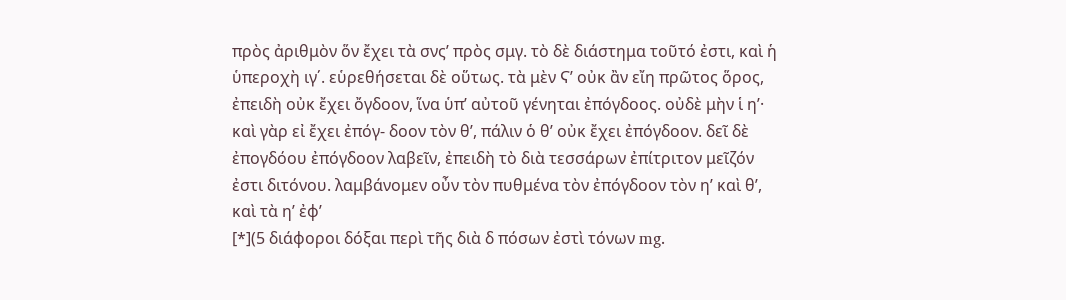πρὸς ἀριθμὸν ὅν ἔχει τὰ σνςʹ πρὸς σμγ. τὸ δὲ διάστημα τοῦτό ἐστι, καὶ ἡ ὑπεροχὴ ιγ΄. εὑρεθήσεται δὲ οὕτως. τὰ μὲν Ϛʹ οὐκ ἂν εἴη πρῶτος ὅρος, ἐπειδὴ οὐκ ἔχει ὄγδοον, ἵνα ὑπʼ αὐτοῦ γένηται ἐπόγδοος. οὐδὲ μὴν ἱ ηʹ· καὶ γὰρ εἰ ἔχει ἐπόγ- δοον τὸν θʹ, πάλιν ὁ θʹ οὐκ ἔχει ἐπόγδοον. δεῖ δὲ ἐπογδόου ἐπόγδοον λαβεῖν, ἐπειδὴ τὸ διὰ τεσσάρων ἐπίτριτον μεῖζόν ἐστι διτόνου. λαμβάνομεν οὖν τὸν πυθμένα τὸν ἐπόγδοον τὸν ηʹ καὶ θʹ, καὶ τὰ ηʹ ἐφʼ
[*](5 διάφοροι δόξαι περὶ τῆς διὰ δ πόσων ἐστὶ τόνων mg.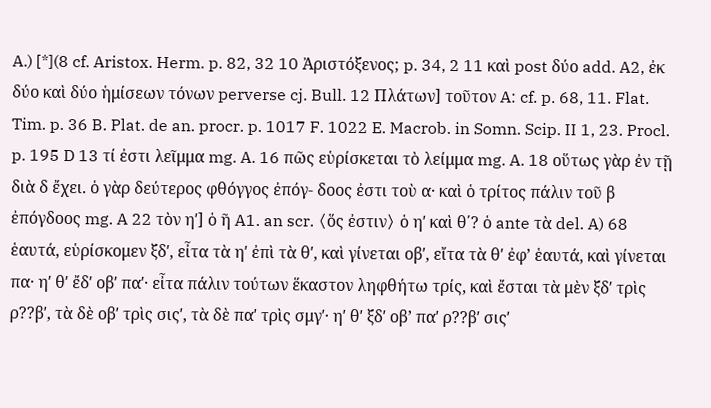A.) [*](8 cf. Aristox. Herm. p. 82, 32 10 Ἀριστόξενος; p. 34, 2 11 καὶ post δύο add. A2, ἐκ δύο καὶ δύο ἡμίσεων τόνων perverse cj. Bull. 12 Πλάτων] τοῦτον A: cf. p. 68, 11. Flat. Tim. p. 36 B. Plat. de an. procr. p. 1017 F. 1022 E. Macrob. in Somn. Scip. II 1, 23. Procl. p. 195 D 13 τί ἐστι λεῖμμα mg. A. 16 πῶς εὑρίσκεται τὸ λείμμα mg. A. 18 οὕτως γὰρ ἐν τῇ διὰ δ ἔχει. ὁ γὰρ δεύτερος φθόγγος ἐπόγ- δοος ἐστι τοὺ α· καὶ ὁ τρίτος πάλιν τοῦ β ἐπόγδοος mg. A 22 τὸν ηʹ] ὁ ῆ A1. an scr. 〈ὅς ἐστιν〉 ὁ ηʹ καὶ θ΄? ὁ ante τὰ del. A) 68
ἑαυτά, εὑρίσκομεν ξδʹ, εἶτα τὰ ηʹ ἐπὶ τὰ θʹ, καὶ γίνεται οβʹ, εἴτα τὰ θʹ ἐφʼ ἑαυτά, καὶ γίνεται πα· ηʹ θʹ ἔδʹ οβʹ παʹ· εἶτα πάλιν τούτων ἕκαστον ληφθήτω τρίς, καὶ ἔσται τὰ μὲν ξδʹ τρὶς ρ??βʹ, τὰ δὲ οβʹ τρὶς σιςʹ, τὰ δὲ παʹ τρὶς σμγʹ· ηʹ θʹ ξδʹ οβʼ παʹ ρ??βʹ σιςʹ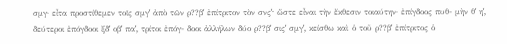σμγ· εἶτα προστίθεμεν τοῖς σμγʹ ἀπὸ τῶν ρ??βʹ ἐπίτριτον τὸν σνςʹ· ὥστε εἶναι τὴν ἔκθεσιν τοιαύτην· ἐπίγδοος πυθ- μὴν θʹ ηʹ, δεύτεροι ἐπόγδοοι ξδʹ οβʹ παʹ, τρίτοι ἐπόγ- δοοι ἀλλήλων δύο ρ??βʹ σιςʹ σμγʹ, κείσθω καὶ ὁ τοῦ ρ??βʹ ἐπίτριτος ὁ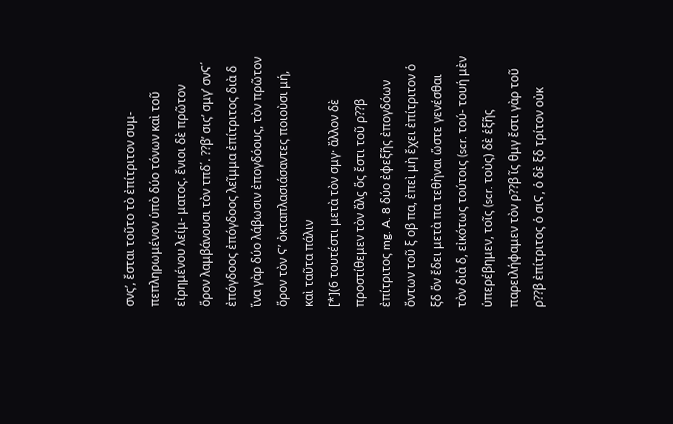σνςʹ, ἔσται τοῦτο τὸ ἐπίτριτον συμ- πεπληρωμένον ὑπὸ δύο τόνων καὶ τοῦ εἰρημένου λείμ- ματος. ἔνιοι δὲ πρῶτον ὅρον λαμβάνουσι τὸν τπδ΄. ??βʹ σιςʹ σμγʹ σνϚ΄ ἐπόγδοος ἐπόγδοος λεῖμμα ἐπίτριτος διὰ δ ἵνα γὰρ δύο λάβωσιν ἐπογδόους, τὸν πρῶτον ὅρον τὸν Ϛʹ ὀκταπλασιάσαντες ποιοὺσι μή, καὶ ταῦτα πάλιν
[*](6 τουτέστι μετὰ τὸν σμγ· ἄλλον δὲ προστίθεμεν τὸν ἄλϛ ὅς ἔστι τοῦ ρ??β ἐπίτριτος mg. A. 8 δύο ἐφεξῆς ἐπογδόων ὄντων τοῦ ξ οβ πα, ἐπεὶ μὴ ἔχει ἐπίτριτον ὁ ξδ ὅν ἔδει μετὰ πα τεθὴναι ὥστε γενέσθαι τὸν διὰ δ, εἰκότως τούτοις (scr. τού- τουή μὲν ὑπερέβημεν, τοῖς (scr. τοὺς) δὲ ἑξῆς παρειλήφαμεν τὸν ρ??β ῖς θμγ ἔστι γὰρ τοῦ ρ??β ἐπίτριτος ὁ σιϚ, ὁ δὲ ξδ τρίτον οὐκ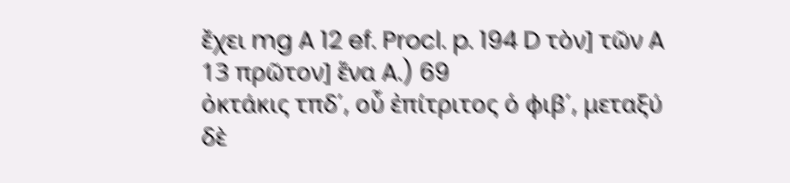ἔχει mg A 12 ef. Procl. p. 194 D τὸν] τῶν A 13 πρῶτον] ἕνα A.) 69
ὀκτάκις τπδ΄, οὗ ἐπίτριτος ὁ φιβ΄, μεταξύ δὲ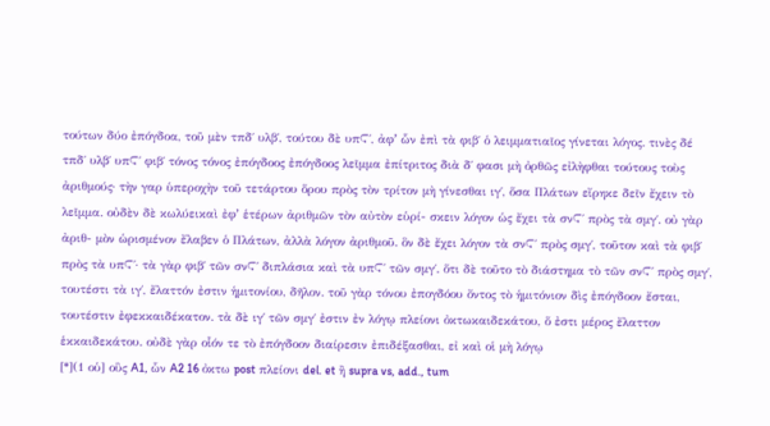τούτων δύο ἐπόγδοα, τοῦ μὲν τπδ΄ υλβ΄, τούτου δὲ υπϚ΄, ἀφʼ ὧν ἐπὶ τὰ φιβ΄ ὁ λειμματιαῖος γίνεται λόγος. τινὲς δέ τπδ΄ υλβ΄ υπϚ΄ φιβ΄ τόνος τόνος ἐπόγδοος ἐπόγδοος λεῖμμα ἐπίτριτος διὰ δ΄ φασι μὴ ὀρθῶς εἰλὴφθαι τούτους τοὺς ἀριθμούς· τὴν γαρ ὑπεροχὴν τοῦ τετάρτου ὅρου πρὸς τὸν τρίτον μὴ γίνεσθαι ιγ΄, ὅσα Πλάτων εἴρηκε δεῖν ἔχειν τὸ λεῖμμα. οὐδὲν δὲ κωλύεικαὶ ἐφʼ ἑτέρων ἀριθμῶν τὸν αὐτὸν εὑρί- σκειν λόγον ὡς ἔχει τὰ σνϚ΄ πρὸς τὰ σμγ΄. οὐ γὰρ ἀριθ- μὸν ὡρισμένον ἔλαβεν ὁ Πλάτων, ἀλλὰ λόγον ἀριθμοῦ. ὃν δὲ ἔχει λόγον τὰ σνϚ΄ πρὸς σμγ΄, τοῦτον καὶ τὰ φιβ΄ πρὸς τὰ υπϚ΄· τὰ γὰρ φιβ΄ τῶν σνϚ΄ διπλάσια καὶ τὰ υπϚ΄ τῶν σμγ΄. ὅτι δὲ τοῦτο τὸ διάστημα τὸ τῶν σνϚ΄ πρὸς σμγ΄, τουτέστι τὰ ιγ΄, ἔλαττόν ἐστιν ἡμιτονίου, δῆλον. τοῦ γὰρ τόνου ἐπογδόου ὄντος τὸ ἡμιτόνιον δὶς ἐπόγδοον ἔσται, τουτέστιν ἐφεκκαιδέκατον. τὰ δὲ ιγ΄ τῶν σμγ΄ ἐστιν ἐν λόγῳ πλείονι ὀκτωκαιδεκάτου, ὅ ἐστι μέρος ἔλαττον ἑκκαιδεκάτου. οὐδὲ γὰρ οἷόν τε τὸ ἐπόγδοον διαίρεσιν ἐπιδέξασθαι, εἰ καὶ οἱ μὴ λόγῳ
[*](1 οὑ] οὓς A1, ὧν A2 16 ὀκτω post πλείονι del. et ἢ supra vs, add., tum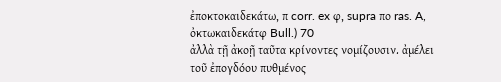ἐποκτοκαιδεκάτω, π corr. ex φ, supra πο ras. A, ὀκτωκαιδεκάτφ Bull.) 70
ἀλλὰ τῇ ἀκοῇ ταῦτα κρίνοντες νομίζουσιν. ἀμέλει τοῦ ἐπογδόου πυθμένος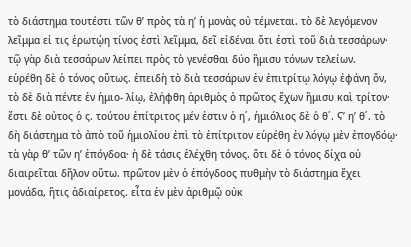τὸ διάστημα τουτέστι τῶν θʹ πρὸς τὰ ηʹ ἡ μονὰς οὐ τέμνεται. τὸ δὲ λεγόμενον λεῖμμα εἰ τις ἐρωτῴη τίνος ἐστὶ λεῖμμα, δεῖ εἰδέναι ὅτι ἐστὶ τοῦ διὰ τεσσάρων· τῷ γὰρ διὰ τεσσάρων λείπει πρὸς τὸ γενέσθαι δύο ἢμισυ τόνων τελείων.
εὑρέθη δὲ ὁ τόνος οὕτως. ἐπειδὴ τὸ διὰ τεσσάρων ἐν ἐπιτρίτῳ λόγῳ ἐφάνη ὄν, τὸ δὲ διὰ πέντε ἐν ἡμιο- λίῳ, ἐλήφθη ἀριθμὸς ὁ πρῶτος ἔχων ἢμισυ καὶ τρίτον· ἔστι δὲ οὐτος ὁ ς. τούτου ἐπίτριτος μέν ἐστιν ὁ η΄, ἡμιόλιος δὲ ὁ θ΄. Ϛʹ ηʹ θ΄. τὸ δὴ διάστημα τὸ ἀπὸ τοῦ ἡμιολίου ἐπὶ τὸ ἐπίτριτον εὑρέθη ἐν λόγῳ μὲν ἐπογδόῳ· τὰ γὰρ θʹ τῶν ηʹ ἐπόγδοα· ἡ δὲ τάσις ἐλέχθη τόνος. ὅτι δὲ ὁ τόνος δίχα οὐ διαιρεῖται δῆλον οὕτω. πρῶτον μὲν ὁ ἐπόγδοος πυθμὴν τὸ διάστημα ἔχει μονάδα, ἥτις ἀδιαίρετος. εἶτα ἐν μὲν ἀριθμῷ οὐκ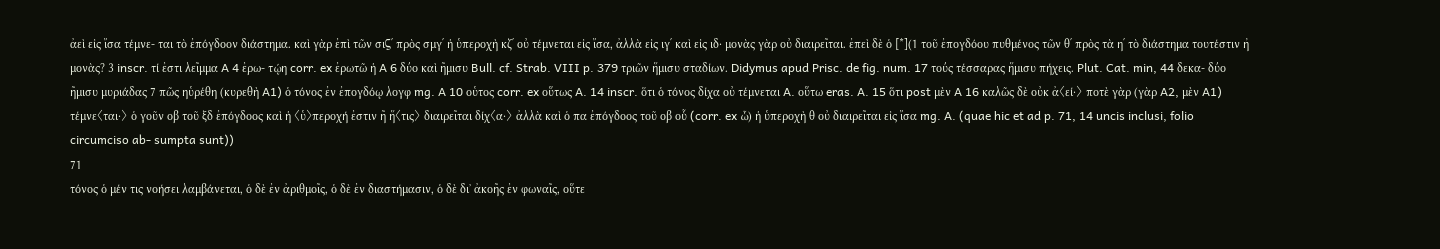ἀεὶ εἰς ἴσα τέμνε- ται τὸ ἐπόγδοον διάστημα. καὶ γὰρ ἐπὶ τῶν σιϚʹ πρὸς σμγʹ ἡ ὑπεροχὴ κζʹ οὐ τέμνεται εἰς ἴσα, ἀλλὰ εἰς ιγʹ καὶ εἰς ιδ· μονὰς γὰρ οὐ διαιρεῖται. ἐπεὶ δὲ ὁ [*](1 τοῦ ἐπογδόου πυθμένος τῶν θʹ πρὸς τὰ ηʹ τὸ διάστημα τουτέστιν ἠ μονὰς? 3 inscr. τί ἐστι λεῖμμα A 4 ἐρω- τῴη corr. ex ἐρωτῶ ἡ A 6 δύο καὶ ῆμισυ Bull. cf. Strab. VIII p. 379 τριῶν ἥμισυ σταδίων. Didymus apud Prisc. de fig. num. 17 τούς τέσσαρας ἥμισυ πήχεις. Plut. Cat. min, 44 δεκα- δύο ῆμισυ μυριάδας 7 πῶς ηὑρέθη (κυρεθὴ A1) ὁ τόνος ἐν ἐπογδόῳ λογφ mg. A 10 οὑτος corr. ex οὕτως A. 14 inscr. ὅτι ὁ τόνος δίχα οὐ τέμνεται A. οὕτω eras. A. 15 ὅτι post μὲν A 16 καλῶς δὲ οὐκ ἀ〈εί·〉 ποτὲ γὰρ (γὰρ A2, μὲν A1) τέμνε〈ται·〉 ὁ γοῦν οβ τοῦ ξδ ἐπόγδοος καὶ ἡ 〈ὑ〉περοχή ἐστιν ῆ ἥ〈τις〉 διαιρεῖται δίχ〈α·〉 ἀλλὰ καὶ ὁ πα ἐπόγδοος τοῦ οβ οὗ (corr. ex ὧ) ἡ ὑπεροχὴ θ οὐ διαιρεῖται εἰς ἴσα mg. A. (quae hic et ad p. 71, 14 uncis inclusi, folio circumciso ab- sumpta sunt))
71
τόνος ὁ μέν τις νοήσει λαμβάνεται, ὁ δὲ ἐν ἀριθμοῖς, ὁ δὲ ἐν διαστήμασιν, ὁ δὲ διʼ ἀκοῆς ἐν φωναῖς, οὕτε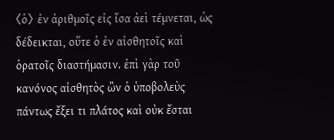〈ὁ〉 ἐν ἀριθμοῖς εἰς ἴσα ἀεὶ τέμνεται, ὡς δέδεικται, οὕτε ὁ ἐν αἰσθητοῖς καὶ ὁρατοῖς διαστήμασιν. ἐπὶ γὰρ τοῦ κανόνος αἰσθητὸς ὢν ὁ ὑποβολεὺς πάντως ἔξει τι πλάτος καὶ οὐκ ἔσται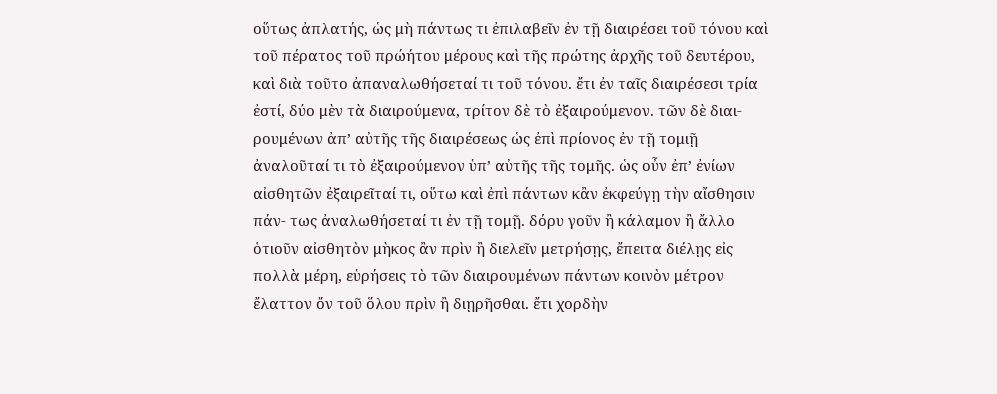οὕτως ἀπλατής, ὡς μὴ πάντως τι ἐπιλαβεῖν ἐν τῇ διαιρέσει τοῦ τόνου καὶ τοῦ πέρατος τοῦ πρώήτου μέρους καὶ τῆς πρώτης ἀρχῆς τοῦ δευτέρου, καὶ διὰ τοῦτο ἀπαναλωθήσεταί τι τοῦ τόνου. ἔτι ἐν ταῖς διαιρέσεσι τρία ἐστί, δύο μὲν τὰ διαιρούμενα, τρίτον δὲ τὸ ἐξαιρούμενον. τῶν δὲ διαι- ρουμένων ἀπʼ αὐτῆς τῆς διαιρέσεως ὡς ἐπὶ πρίονος ἐν τῇ τομιῇ ἀναλοῦταί τι τὸ ἐξαιρούμενον ὑπʼ αὐτῆς τῆς τομῆς. ὡς οὖν ἐπʼ ἐνίων αἰσθητῶν ἐξαιρεῖταί τι, οὕτω καὶ ἐπὶ πάντων κἂν ἐκφεύγῃ τὴν αἴσθησιν πάν- τως ἀναλωθήσεταί τι ἐν τῇ τομῇ. δόρυ γοῦν ἢ κάλαμον ἢ ἄλλο ὁτιοῦν αἰσθητὸν μὴκος ἂν πρὶν ἢ διελεῖν μετρήσῃς, ἔπειτα διέλῃς εἰς πολλὰ μέρη, εὑρήσεις τὸ τῶν διαιρουμένων πάντων κοινὸν μέτρον ἔλαττον ὄν τοῦ ὅλου πρὶν ἢ διῃρῆσθαι. ἔτι χορδὴν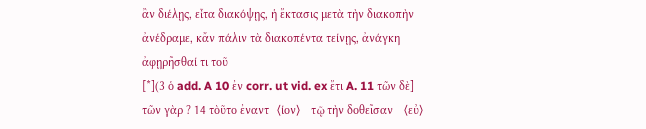ἂν διέλῃς, εἶτα διακόψῃς, ἡ ἔκτασις μετὰ τὴν διακοπὴν ἀνέδραμε, κἄν πάλιν τὰ διακοπέντα τείνῃς, ἀνάγκη ἀφῃρῆσθαί τι τοῦ
[*](3 ὁ add. A 10 ἐν corr. ut vid. ex ἔτι A. 11 τῶν δὲ] τῶν γὰρ ? 14 τὸῦτο ἐναντ〈ίον〉 τῷ τὴν δοθεῖσαν 〈εὐ〉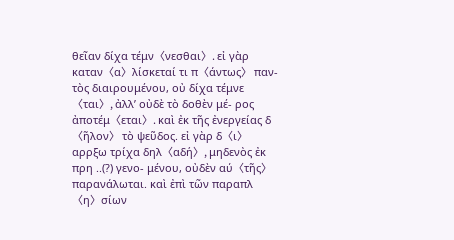θεῖαν δίχα τέμν〈νεσθαι〉. εἰ γὰρ καταν〈α〉λίσκεταί τι π〈άντως〉 παν- τὸς διαιρουμένου, οὐ δίχα τέμνε〈ται〉, ἀλλʼ οὐδὲ τὸ δοθὲν μέ- ρος ἀποτέμ〈εται〉. καὶ ἐκ τῆς ἐνεργείας δ〈ῆλον〉 τὸ ψεῦδος. εἰ γὰρ δ〈ι〉αρρξω τρίχα δηλ〈αδή〉, μηδενὸς ἐκ πρη ..(?) γενο- μένου, οὐδὲν αύ〈τῆς〉 παρανάλωται. καὶ ἐπὶ τῶν παραπλ〈η〉σίων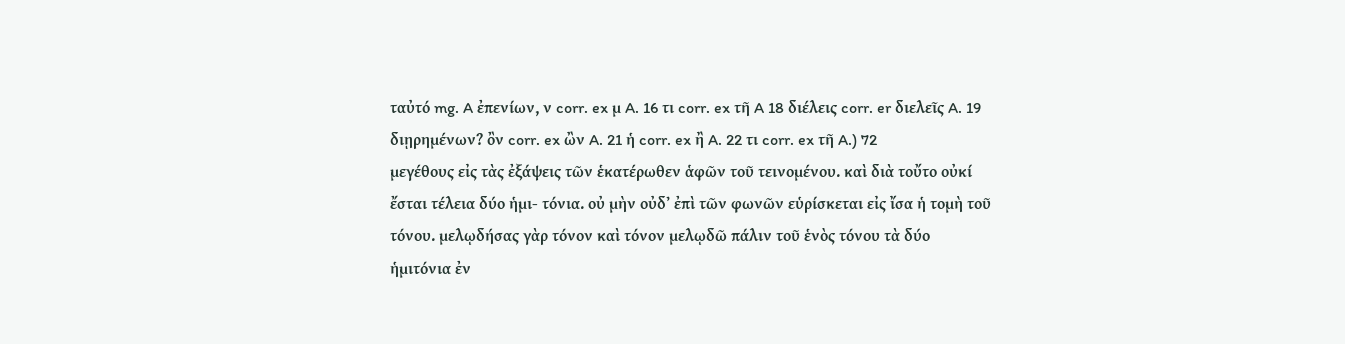ταὐτό mg. A ἐπενίων, ν corr. ex μ A. 16 τι corr. ex τῆ A 18 διέλεις corr. er διελεῖς A. 19 διῃρημένων? ὂν corr. ex ὢν A. 21 ἡ corr. ex ἢ A. 22 τι corr. ex τῆ A.) 72
μεγέθους εἰς τὰς ἐξάψεις τῶν ἑκατέρωθεν ἁφῶν τοῦ τεινομένου. καὶ διὰ τοὔτο οὐκί ἔσται τέλεια δύο ἡμι- τόνια. οὐ μὴν οὐδʼ ἐπὶ τῶν φωνῶν εὑρίσκεται εἰς ἴσα ἡ τομὴ τοῦ τόνου. μελῳδήσας γὰρ τόνον καὶ τόνον μελῳδῶ πάλιν τοῦ ἑνὸς τόνου τὰ δύο ἡμιτόνια ἐν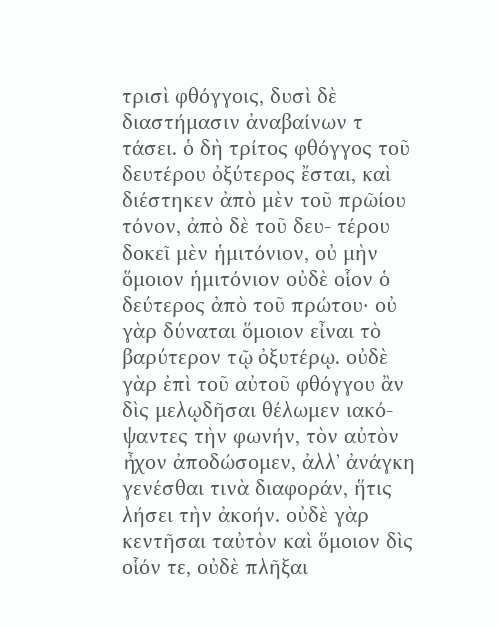τρισὶ φθόγγοις, δυσὶ δὲ διαστήμασιν ἀναβαίνων τ τάσει. ὁ δὴ τρίτος φθόγγος τοῦ δευτέρου ὀξύτερος ἔσται, καὶ διέστηκεν ἀπὸ μὲν τοῦ πρῶίου τόνον, ἀπὸ δὲ τοῦ δευ- τέρου δοκεῖ μὲν ἡμιτόνιον, οὐ μὴν ὅμοιον ἡμιτόνιον οὐδὲ οἷον ὁ δεύτερος ἀπὸ τοῦ πρώτου· οὐ γὰρ δύναται ὅμοιον εἶναι τὸ βαρύτερον τῷ ὀξυτέρῳ. οὐδὲ γὰρ ἐπὶ τοῦ αὐτοῦ φθόγγου ἂν δὶς μελῳδῆσαι θέλωμεν ιακό- ψαντες τὴν φωνήν, τὸν αὐτὸν ἦχον ἀποδώσομεν, ἀλλʼ ἀνάγκη γενέσθαι τινὰ διαφοράν, ἥτις λήσει τὴν ἀκοήν. οὐδὲ γὰρ κεντῆσαι ταὐτὸν καὶ ὅμοιον δὶς οἷόν τε, οὐδὲ πλῆξαι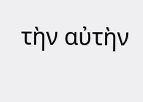τὴν αὐτὴν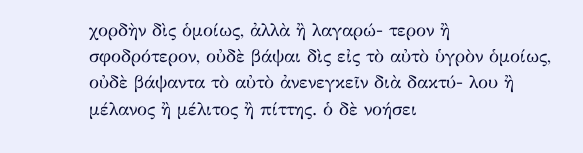χορδὴν δὶς ὁμοίως, ἀλλὰ ἢ λαγαρώ- τερον ἢ σφοδρότερον, οὐδὲ βάψαι δὶς εἰς τὸ αὐτὸ ὑγρὸν ὁμοίως, οὐδὲ βάψαντα τὸ αὐτὸ ἀνενεγκεῖν διὰ δακτύ- λου ἢ μέλανος ἢ μέλιτος ἢ πίττης. ὁ δὲ νοήσει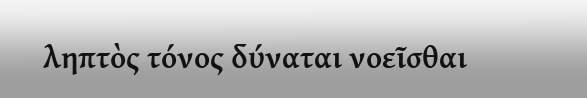ληπτὸς τόνος δύναται νοεῖσθαι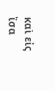καὶ εἰς ἴσα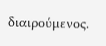διαιρούμενος.